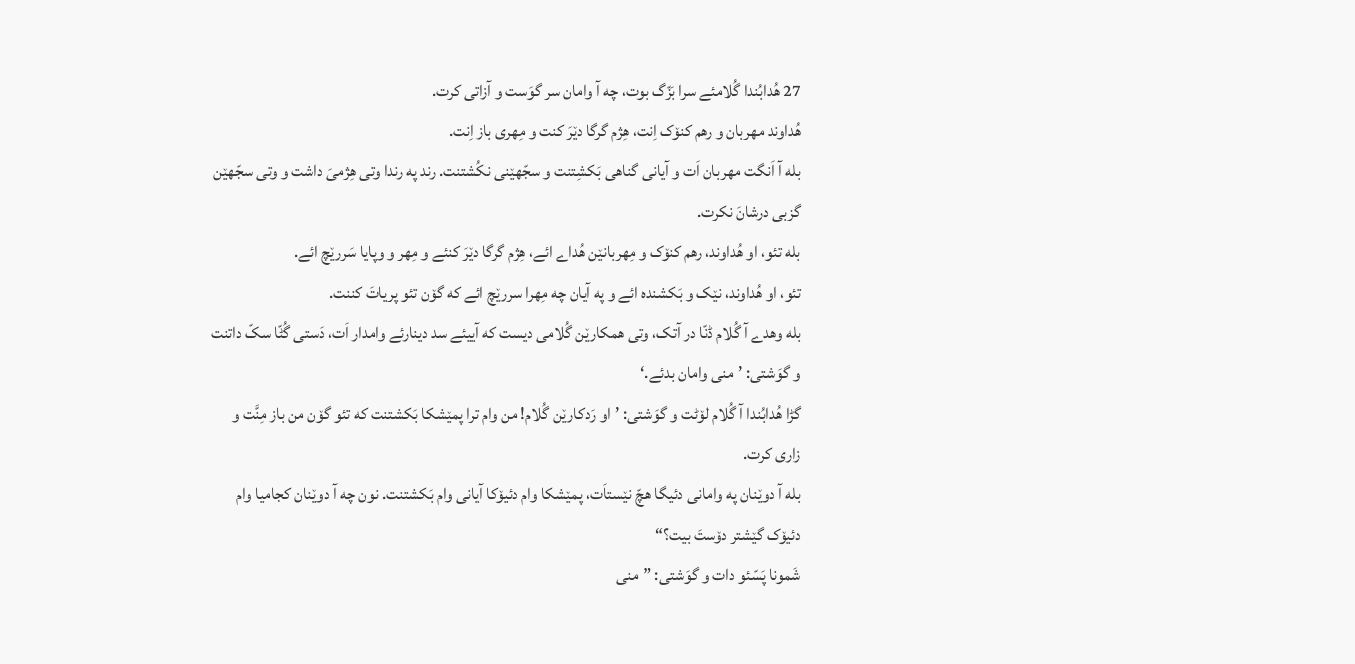27 هُدابُندا گُلامئے سرا بَزّگ بوت، چه آ وامان سر گوَست و آزاتی کرت.
هُداوند مهربان و رهم کنۆک اِنت، هِژم گرگا دێرَ کنت و مِهری باز اِنت.
بله آ اَنگت مهربان اَت و آیانی گناهی بَکشِتنت و سجّهێنی نکُشتنت. رند په رندا وتی هِژمیَ داشت و وتی سجّهێن گزبی درشانَ نکرت.
بله تئو، او هُداوند، رهم کنۆک و مِهربانێن هُداے ائے، هِژم گرگا دێرَ کنئے و مِهر و وپایا سَررێچ ائے.
تئو، او هُداوند، نێک و بَکشنده ائے و په آیان چه مِهرا سررێچ ائے که گۆن تئو پریاتَ کننت.
بله وهدے آ گُلام ڈنّا در آتک، وتی همکارێن گُلامی دیست که آییئے سد دینارئے وامدار اَت، دَستی گُٹّا سکّ داتنت و گوَشتی: ’منی وامان بدئے.‘
گڑا هُدابُندا آ گُلام لۆٹت و گوَشتی: ’او رَدکارێن گُلام! من وام ترا پمێشکا بَکشتنت که تئو گۆن من باز مِنَّت و زاری کرت.
بله آ دوێنان په وامانی دئیگا هچّ نێستاَت، پمێشکا وام دئیۆکا آیانی وام بَکشتنت. نون چه آ دوێنان کجامیا وام دئیۆک گێشتر دۆستَ بیت؟“
شَمونا پَسّئو دات و گوَشتی: ”منی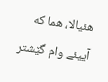هئیالا، هما که آییئے وام گێشتر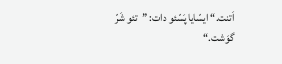اَتنت.“ ایسّایا پَسّئو دات: ”تئو شَرّ گوَشت.“